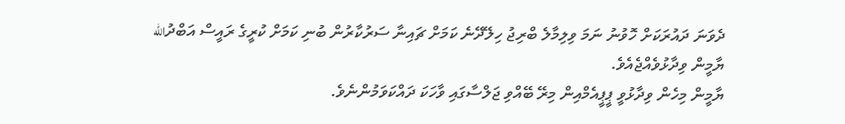ދެވަނަ ދައުރަކަށް ހޮވުނު ނަމަ ވިލިމާލެ ބްރިޖު ހިލޭދޭނެ ކަމަށް ޗައިނާ ސަރުކާރުން ބުނި ކަމަށް ކުރީގެ ރައީސް އަބްދުالله ޔާމީން ވިދާޅުވެއްޖެއެވެ.
ޔާމީން މިހެން ވިދާޅުވީ ޕީޕީއެމްއިން މިރޭ ބޭއްވި ޖަލްސާގައި ވާހަކަ ދައްކަވަމުންނެވެ.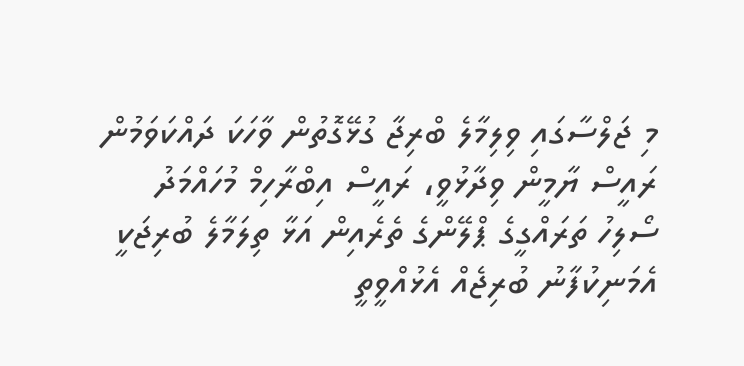މި ޖަލްސާގައި ވިލިމާލެ ބްރިޖާ ގުޅޭގޮތުން ވާހަކަ ދައްކަވަމުން ރައީސް ޔާމީން ވިދާޅުވީ، ރައީސް އިބްރާހިމް މުހައްމަދު ސޯލިހު ތަރައްގީގެ ޕްލޭންގެ ތެރެއިން އަޅާ ތިލަމާލެ ބުރިޖަކީ އެމަނިކުފާނު ބުރިޖެއް އެޅުއްވީތީ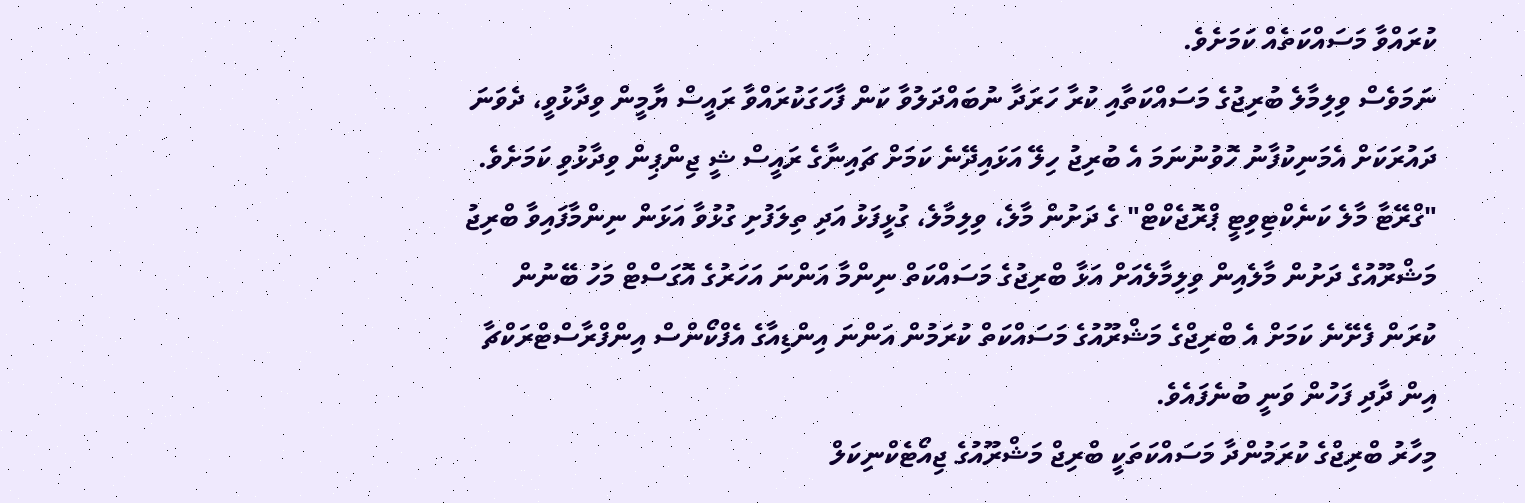ކުރައްވާ މަސައްކަތެއް ކަމަށެވެ.
ނަމަވެސް ވިލިމާލެ ބުރިޖުގެ މަސައްކަތާއި ކުރާ ހަރަދާ ނުބައްދަލުވާ ކަން ފާހަގަކުރައްވާ ރައީސް ޔާމީން ވިދާޅުވީ، ދެވަނަ ދައުރަކަށް އެމަނިކުފާނު ހޮވުނުނަމަ އެ ބުރިޖު ހިލޭ އަޅައިދޭނެ ކަމަށް ޗައިނާގެ ރައީސް ޝީ ޖިންޕިން ވިދާޅުވި ކަމަށެވެ.
"ގްރޭޓާ މާލެ ކަނެކްޓިވިޓީ ޕްރޮޖެކްޓް" ގެ ދަށުން މާލެ، ވިލިމާލެ، ގުޅީފަޅު އަދި ތިލަފުށި ގުޅުވާ އަޅަން ނިންމާފައިވާ ބްރިޖު މަޝްރޫއުގެ ދަށުން މާލެއިން ވިލިމާލެއަށް އަޅާ ބްރިޖުގެ މަސައްކަތް ނިންމާ އަންނަ އަހަރުގެ އޮގަސްޓް މަހު ބޭނުން ކުރަން ފެށޭނެ ކަމަށް އެ ބްރިޖްގެ މަޝްރޫއުގެ މަސައްކަތް ކުރަމުން އަންނަ އިންޑިއާގެ އެފްކޯންސް އިންފްރާސްޓްރަކްޗާ އިން ދާދި ފަހުން ވަނީ ބުނެފައެވެ.
މިހާރު ބްރިޖްގެ ކުރަމުންދާ މަސައްކަތަކީ ބްރިޖް މަޝްރޫއުގެ ޖިއޯޓެކްނިކަލް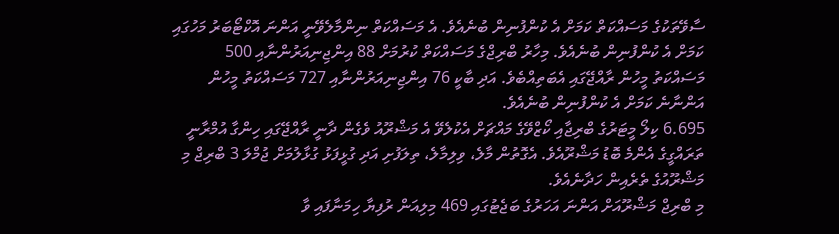ސާވޭތަކުގެ މަސައްކަތް ކަމަށް އެ ކުންފުނިން ބުނެއެވެ. އެ މަސައްކަތް ނިންމާލެވޭނީ އަންނަ އޮކްޓޯބަރު މަހުގައި ކަމަށް އެ ކުންފުނިން ބުނެއެވެ. މިހާރު ބްރިޖްގެ މަސައްކަތް ކުރުމަށް 88 އިންޖިނިއަރުންނާއި 500 މަސައްކަތު މީހުން ރާއްޖޭގައި އެބަތިއްބެވެ. އަދި ބާކީ 76 އިންޖިނިއަރުންނާއި 727 މަސައްކަތު މީހުން އަންނާނެ ކަމަށް އެ ކުންފުނިން ބުނެއެވެ.
6.695 ކިލޯ މީޓަރުގެ ބްރިޖާއި ކޯޒްވޭގެ މައްޗަށް އެކުލެވޭ އެ މަޝްރޫއު ވެގެން ދާނީ ރާއްޖޭގައި ހިންގާ އުމްރާނީ ތަރައްގީގެ އެންމެ ބޮޑު މަޝްރޫއެވެ. އެގޮތުން މާލެ، ވިލިމާލެ، ތިލަފުށި އަދި ގުޅީފަޅު ގުޅާލުމަށް ޖުމްލަ 3 ބްރިޖް މި މަޝްރޫއުގެ ތެރެއިން ހަދާނެއެވެ.
މި ބްރިޖް މަޝްރޫއަށް އަންނަ އަހަރުގެ ބަޖެޓުގައި 469 މިލިއަން ރުފިޔާ ހިމަނާފައި ވާ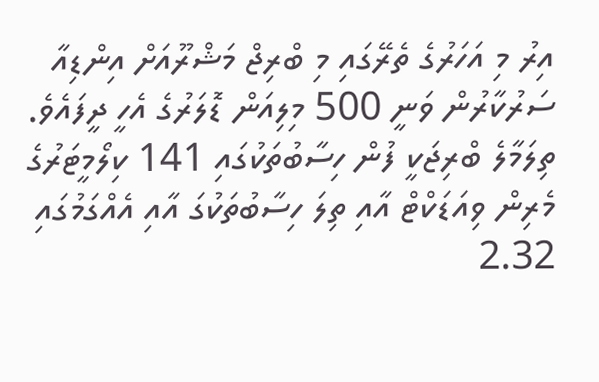އިރު މި އަހަރުގެ ތެރޭގައި މި ބްރިޖް މަޝްރޫއަށް އިންޑިއާ ސަރުކާރުން ވަނީ 500 މިލިއަން ޑޮލަރުގެ އެހީ ދީފައެވެ.
ތިލަމާލެ ބްރިޖަކީ ފުން ހިސާބުތަކުގައި 141 ކިލޯމީޓަރުގެ މެރިން ވިއަޑަކްޓް އާއި ތިލަ ހިސާބުތަކުގަ އާއި އެއްގަމުގައި 2.32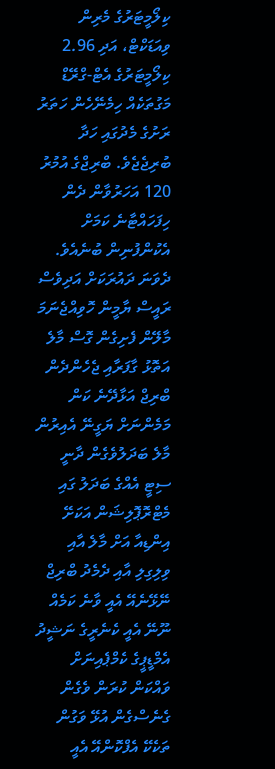ކިލޯމީޓަރުގެ މެރިން ވިއަޑަކްޓް، އަދި 2.96 ކިލޯމީޓަރުގެ އެޓް-ގްރޭޑް މަގުތަކެއް ހިމެނޭހެން ހަތަރު ރަށުގެ މެދުގައި ހަދާ ބުރިޖެޖެވެ. ބްރިޖްގެ އުމުރު 120 އަހަރުވާން ދެން ހިފަހައްޓާނެ ކަމަށް އެކުންފުނިން ބުނެއެވެ.
ދެވަނަ ދައުރަކަށް އަދިވެސް ރައީސް ޔާމީން ހޮވިއްޖެނަމަ މާލޭން ފެށިގެން ގޮސް މާލެ އަތޮޅު ގާފަރާއި ޖެހެންދެން ބްރިޖް އަޅާދޭނެ ކަން މަމެންނަށް ޔަގީނޭ އެއިރުން މާލެ ބަދަލުވެގެން ދާނީ ސިޓީ އެއްގެ ބަދަލު ގައި މެޓްރޮޕޮލިޝަން އަކަށޭ އިންޑިއާ އަށް މާލެ އާއި ވިލިގިލި އާއި ދެމެދު ބްރިޖް ނޭޅޭނެއޭ އެއީ ވާނެ ކަމެއް ނޫނޭ އެއީ ކެނެރީގެ ނަޝީދު އެމްޑީޕީގެ ކެމްޕެއިނަށް ވައްކަން ކުރަން ވެގެން ގެނެސްގެން އުޅޭ ވަގުން ތަކެކޭ އެފްކޮންއޭ އެއީ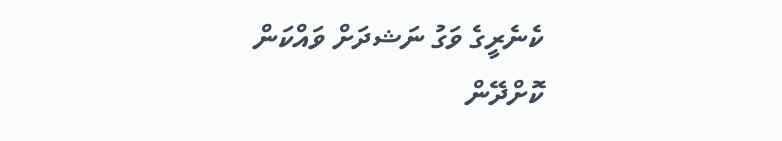ކެނެރީގެ ވަގު ނަޝދަށް ވައްކަން ކޮށްދޭން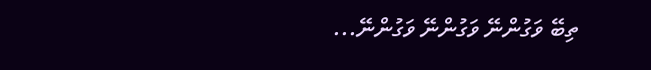ތިބޭ ވަގުންނޭ ވަގުންނޭ ވަގުންނޭ...